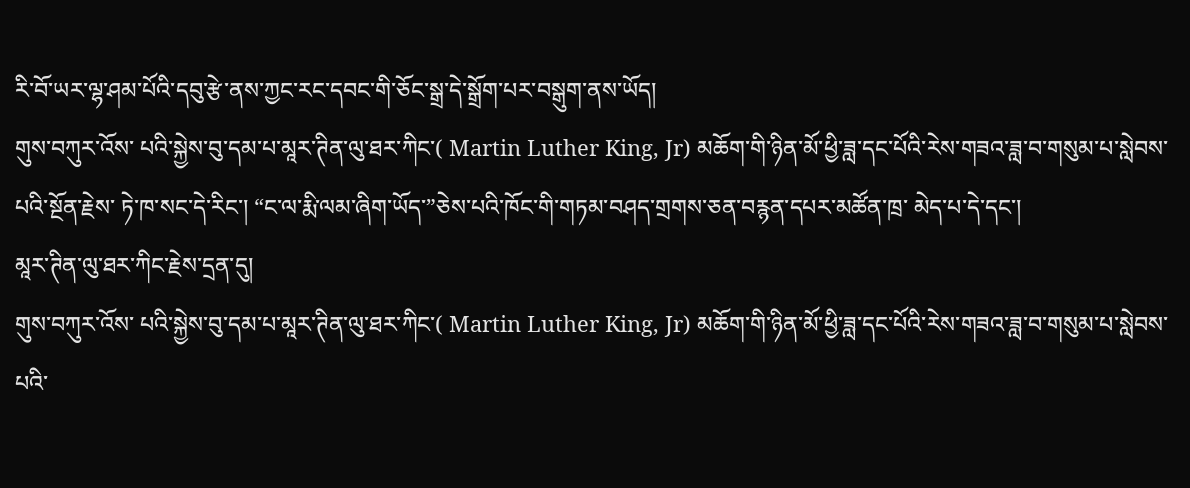རི་བོ་ཡར་ལྷ་ཤམ་པོའི་དབུ་རྩེ་ནས་ཀྱང་རང་དབང་གི་ཅོང་སྒྲ་དེ་སྒྲོག་པར་བསྒུག་ནས་ཡོད།
གུས་བཀུར་འོས་ པའི་སྐྱེས་བུ་དམ་པ་མཱར་ཊིན་ལུ་ཐར་ཀིང་( Martin Luther King, Jr) མཆོག་གི་ཉིན་མོ་ཕྱི་ཟླ་དང་པོའི་རེས་གཟའ་ཟླ་བ་གསུམ་པ་སླེབས་པའི་སྔོན་རྗེས་ ཏེ་ཁ་སང་དེ་རིང་། “ང་ལ་རྨི་ལམ་ཞིག་ཡོད་”ཅེས་པའི་ཁོང་གི་གཏམ་བཤད་གྲགས་ཅན་བརྙན་དཔར་མཚོན་ཁྲ་ མེད་པ་དེ་དང་།
མཱར་ཊིན་ལུ་ཐར་ཀིང་རྗེས་དྲན་དུ།
གུས་བཀུར་འོས་ པའི་སྐྱེས་བུ་དམ་པ་མཱར་ཊིན་ལུ་ཐར་ཀིང་( Martin Luther King, Jr) མཆོག་གི་ཉིན་མོ་ཕྱི་ཟླ་དང་པོའི་རེས་གཟའ་ཟླ་བ་གསུམ་པ་སླེབས་པའི་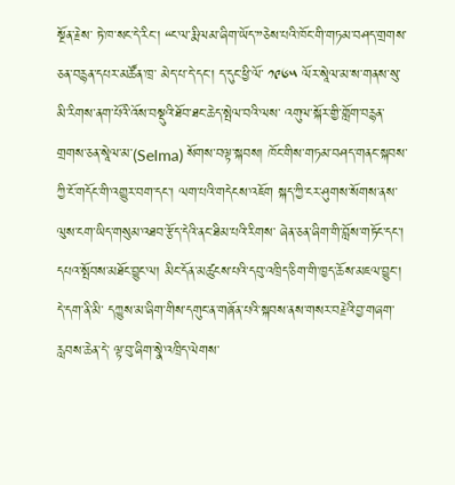སྔོན་རྗེས་ ཏེ་ཁ་སང་དེ་རིང་། “ང་ལ་རྨི་ལམ་ཞིག་ཡོད་”ཅེས་པའི་ཁོང་གི་གཏམ་བཤད་གྲགས་ཅན་བརྙན་དཔར་མཚོན་ཁྲ་ མེད་པ་དེ་དང་། ད་དུང་ཕྱི་ལོ་ ༡༩༦༥ ལོར་སཱེལ་མ་ས་གནས་སུ་མི་རིགས་ནག་པོའི་འོས་བསྡུའི་ཐོབ་ཐང་ཆེད་སྤེལ་བའི་ལས་ འགུལ་སྐོར་གྱི་གློག་བརྙན་གྲགས་ཅན་སཱེལ་མ་(Selma) སོགས་བལྟ་སྐབས། ཁོང་གིས་གཏམ་བཤད་གནང་སྐབས་ཀྱི་ངོ་གདོང་གི་འགྱུར་བག་དང་། ལག་པའི་གདེངས་འཇོག སྐད་ཀྱི་ངར་ཤུགས་སོགས་ནས་ལུས་ངག་ཡིད་གསུམ་འཐབ་རྩོད་དེའི་ནང་ཐིམ་པའི་རིགས་ ཞེན་ཅན་ཞིག་གི་བློས་གཏོང་དང་། དཔའ་སྤོབས་མཐོང་བྱུང་ལ། མིང་དོན་མཚུངས་པའི་དབུ་འཁྲིད་ཅིག་གི་ཁྱད་ཆོས་མཇལ་བྱུང་།
དེ་དག་ནི་མི་ དཀྱུས་མ་ཞིག་གིས་དགུང་ན་གཞོན་པའི་སྐབས་ནས་གསར་བརྗེའི་བྱ་གཞག་རླབས་ཆེན་དེ་ ལྟ་བུ་ཞིག་སྣེ་འཁྲིད་ལེགས་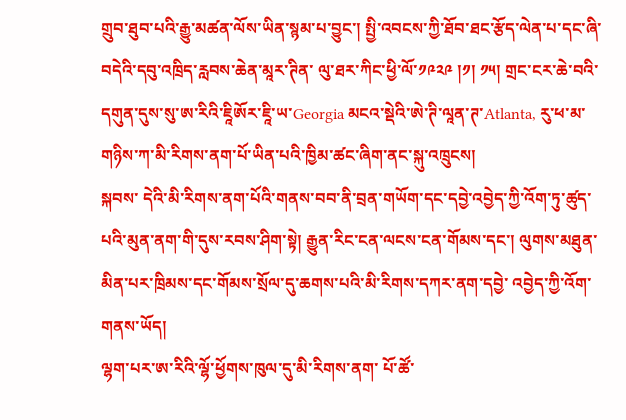གྲུབ་ཐུབ་པའི་རྒྱུ་མཚན་ལོས་ཡིན་སྙམ་པ་བྱུང་། སྤྱི་འབངས་ཀྱི་ཐོབ་ཐང་རྩོད་ལེན་པ་དང་ཞི་བདེའི་དབུ་འཁྲིད་རླབས་ཆེན་མཱར་ཊིན་ ལུ་ཐར་ཀིང་ཕྱི་ལོ་༡༩༢༩ །༡། ༡༥། གྲང་ངར་ཆེ་བའི་དགུན་དུས་སུ་ཨ་རིའི་ཇཱིཨོར་ཇཱི་ཡ་Georgia མངའ་སྡེའི་ཨེ་ཊི་ལཱན་ཊ་Atlanta, རུ་ཕ་མ་གཉིས་ཀ་མི་རིགས་ནག་པོ་ཡིན་པའི་ཁྱིམ་ཚང་ཞིག་ནང་སྐུ་འཁྲུངས།
སྐབས་ དེའི་མི་རིགས་ནག་པོའི་གནས་བབ་ནི་བྲན་གཡོག་དང་དབྱེ་འབྱེད་ཀྱི་འོག་ཏུ་ཚུད་ པའི་མུན་ནག་གི་དུས་རབས་ཤིག་སྟེ། རྒྱུན་རིང་ངན་ལངས་ངན་གོམས་དང་། ལུགས་མཐུན་མིན་པར་ཁྲིམས་དང་གོམས་སྲོལ་དུ་ཆགས་པའི་མི་རིགས་དཀར་ནག་དབྱེ་ འབྱེད་ཀྱི་འོག་གནས་ཡོད།
ལྷག་པར་ཨ་རིའི་ལྷོ་ཕྱོགས་ཁུལ་དུ་མི་རིགས་ནག་ པོ་ཚོ་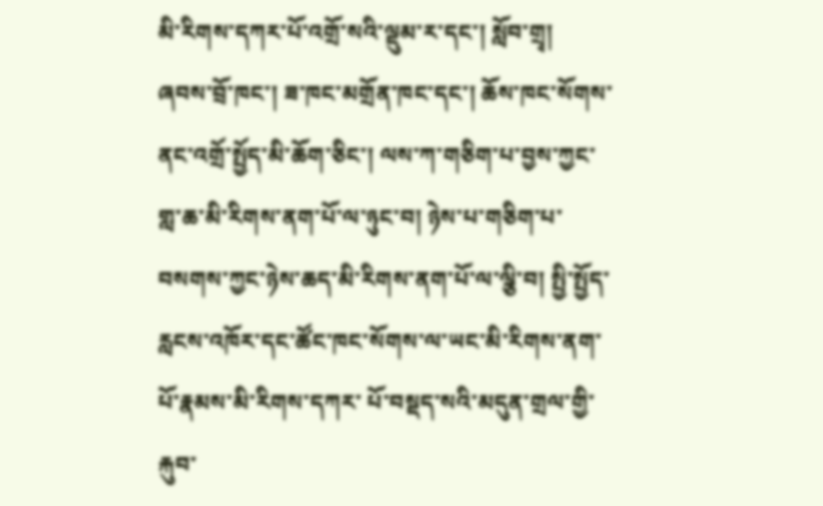མི་རིགས་དཀར་པོ་འགྲོ་སའི་ལྡུམ་ར་དང་། སློབ་གྲྭ། ཞབས་བྲོ་ཁང་། ཟ་ཁང་མགྲོན་ཁང་དང་། ཆོས་ཁང་སོགས་ནང་འགྲོ་སྤྱོད་མི་ཆོག་ཅིང་། ལས་ཀ་གཅིག་པ་བྱས་ཀྱང་གླ་ཆ་མི་རིགས་ནག་པོ་ལ་ཉུང་བ། ཉེས་པ་གཅིག་པ་བསགས་ཀྱང་ཉེས་ཆད་མི་རིགས་ནག་པོ་ལ་ལྕི་བ། སྤྱི་སྤྱོད་རླངས་འཁོར་དང་ཚོང་ཁང་སོགས་ལ་ཡང་མི་རིགས་ནག་པོ་རྣམས་མི་རིགས་དཀར་ པོ་བསྡད་སའི་མདུན་གྲལ་གྱི་རྐུབ་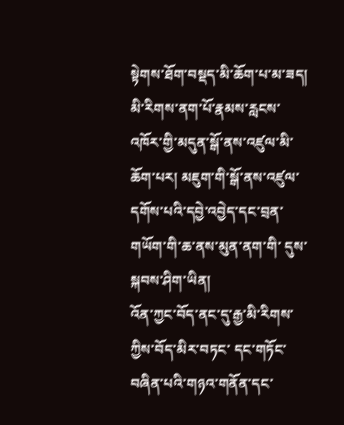སྟེགས་ཐོག་བསྡད་མི་ཆོག་པ་མ་ཟད། མི་རིགས་ནག་པོ་རྣམས་རླངས་འཁོར་གྱི་མདུན་སྒོ་ནས་འཛུལ་མི་ཆོག་པར། མཇུག་གི་སྒོ་ནས་འཛུལ་དགོས་པའི་དབྱེ་འབྱེད་དང་བྲན་གཡོག་གི་ཆ་ནས་མུན་ནག་གི་ དུས་སྐབས་ཤིག་ཡིན།
འོན་ཀྱང་བོད་ནང་དུ་རྒྱ་མི་རིགས་ཀྱིས་བོད་མིར་བཏང་ དང་གཏོང་བཞིན་པའི་གཉའ་གནོན་དང་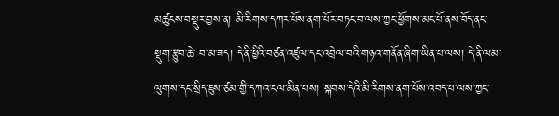མཚུངས་བསྡུར་བྱས་ན། མི་རིགས་དཀར་པོས་ནག་པོར་བཏང་བ་ལས་ཀྱང་ཕྱོགས་མང་པོ་ནས་བོད་ནང་སྡུག་རྩུབ་ཆེ་ བ་མ་ཟད། དེ་ནི་ཕྱིའི་བཙན་འཛུལ་དང་འབྲེལ་བའི་གཉའ་གནོན་ཞིག་ཡིན་པ་ལས། དེ་ནི་ལམ་ལུགས་དང་སྲིད་ཇུས་ཙམ་གྱི་དཀའ་ངལ་མིན་པས། སྐབས་དེའི་མི་རིགས་ནག་པོས་འབད་པ་ལས་ཀྱང་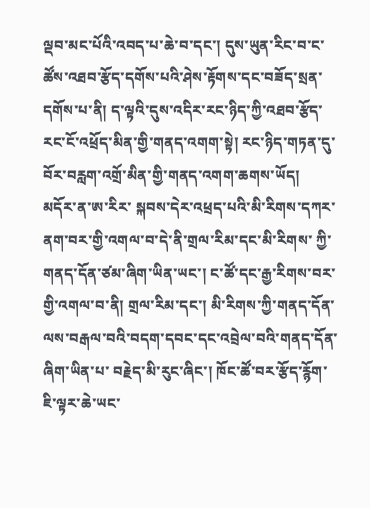ལྡབ་མང་པོའི་འབད་པ་ཆེ་བ་དང་། དུས་ཡུན་རིང་བ་ང་ཚོས་འཐབ་རྩོད་དགོས་པའི་ཤེས་རྟོགས་དང་བཟོད་སྲན་དགོས་པ་ནི། ད་ལྟའི་དུས་འདིར་རང་ཉིད་ཀྱི་འཐབ་རྩོད་རང་ངོ་འཕྲོད་མིན་གྱི་གནད་འགག་སྟེ། རང་ཉིད་གཏན་དུ་བོར་བརླག་འགྲོ་མིན་གྱི་གནད་འགག་ཆགས་ཡོད།
མདོར་ན་ཨ་རིར་ སྐབས་དེར་འཕྲད་པའི་མི་རིགས་དཀར་ནག་བར་གྱི་འགལ་བ་དེ་ནི་གྲལ་རིམ་དང་མི་རིགས་ ཀྱི་གནད་དོན་ཙམ་ཞིག་ཡིན་ཡང་། ང་ཚོ་དང་རྒྱ་རིགས་བར་གྱི་འགལ་བ་ནི། གྲལ་རིམ་དང་། མི་རིགས་ཀྱི་གནད་དོན་ལས་བརྒལ་བའི་བདག་དབང་དང་འབྲེལ་བའི་གནད་དོན་ཞིག་ཡིན་པ་ བརྗེད་མི་རུང་ཞིང་། ཁོང་ཚོ་བར་རྩོད་རྙོག་ཇི་ལྟར་ཆེ་ཡང་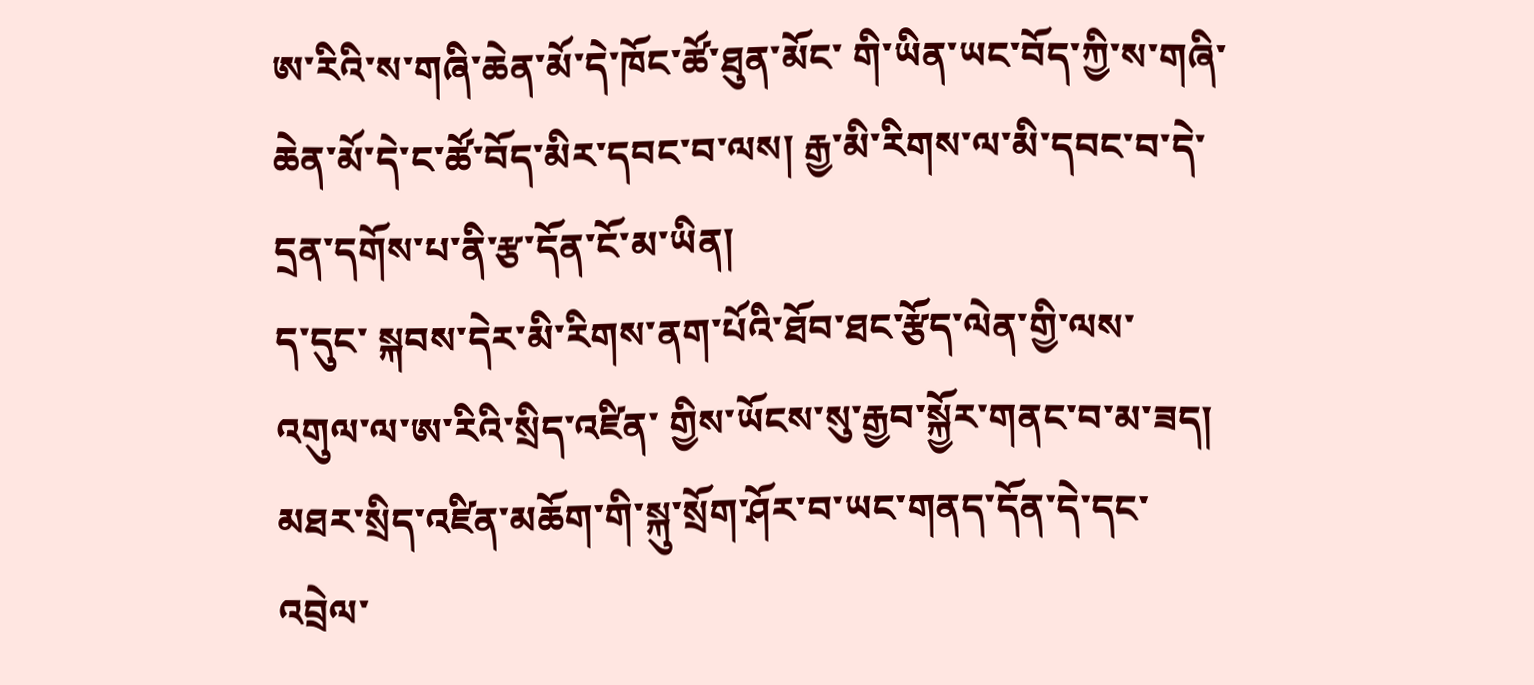ཨ་རིའི་ས་གཞི་ཆེན་མོ་དེ་ཁོང་ཚོ་ཐུན་མོང་ གི་ཡིན་ཡང་བོད་ཀྱི་ས་གཞི་ཆེན་མོ་དེ་ང་ཚོ་བོད་མིར་དབང་བ་ལས། རྒྱ་མི་རིགས་ལ་མི་དབང་བ་དེ་དྲན་དགོས་པ་ནི་རྩ་དོན་ངོ་མ་ཡིན།
ད་དུང་ སྐབས་དེར་མི་རིགས་ནག་པོའི་ཐོབ་ཐང་རྩོད་ལེན་གྱི་ལས་འགུལ་ལ་ཨ་རིའི་སྲིད་འཛིན་ གྱིས་ཡོངས་སུ་རྒྱབ་སྐྱོར་གནང་བ་མ་ཟད། མཐར་སྲིད་འཛིན་མཆོག་གི་སྐུ་སྲོག་ཤོར་བ་ཡང་གནད་དོན་དེ་དང་འབྲེལ་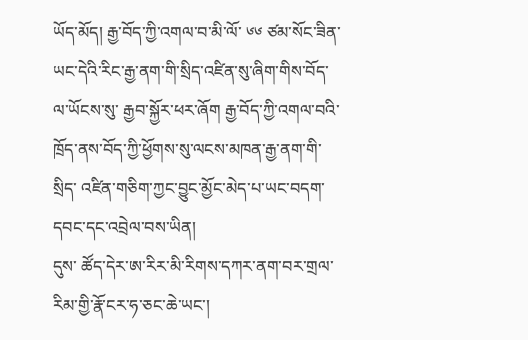ཡོད་མོད། རྒྱ་བོད་ཀྱི་འགལ་བ་མི་ལོ་ ༦༦ ཙམ་སོང་ཟིན་ཡང་དེའི་རིང་རྒྱ་ནག་གི་སྲིད་འཛིན་སུ་ཞིག་གིས་བོད་ལ་ཡོངས་སུ་ རྒྱབ་སྐྱོར་ཕར་ཞོག རྒྱ་བོད་ཀྱི་འགལ་བའི་ཁྲོད་ནས་བོད་ཀྱི་ཕྱོགས་སུ་ལངས་མཁན་རྒྱ་ནག་གི་སྲིད་ འཛིན་གཅིག་ཀྱང་བྱུང་མྱོང་མེད་པ་ཡང་བདག་དབང་དང་འབྲེལ་བས་ཡིན།
དུས་ ཚོད་དེར་ཨ་རིར་མི་རིགས་དཀར་ནག་བར་གྲལ་རིམ་གྱི་རྣོ་ངར་ཧ་ཅང་ཆེ་ཡང་།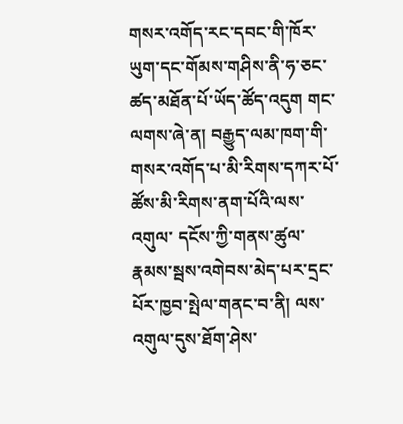གསར་འགོད་རང་དབང་གི་ཁོར་ཡུག་དང་གོམས་གཤིས་ནི་ཧ་ཅང་ཚད་མཐོན་པོ་ཡོད་ཚོད་འདུག གང་ལགས་ཞེ་ན། བརྒྱུད་ལམ་ཁག་གི་གསར་འགོད་པ་མི་རིགས་དཀར་པོ་ཚོས་མི་རིགས་ནག་པོའི་ལས་འགུལ་ དངོས་ཀྱི་གནས་ཚུལ་རྣམས་སྦས་འགེབས་མེད་པར་དྲང་པོར་ཁྱབ་སྤེལ་གནང་བ་ནི། ལས་འགུལ་དུས་ཐོག་ཤེས་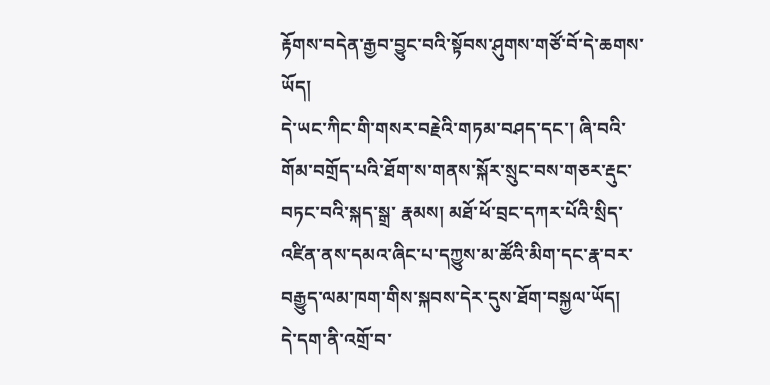རྟོགས་བདེན་རྒྱབ་བྱུང་བའི་སྟོབས་ཤུགས་གཙོ་བོ་དེ་ཆགས་ ཡོད།
དེ་ཡང་ཀིང་གི་གསར་བརྗེའི་གཏམ་བཤད་དང་། ཞི་བའི་གོམ་བགྲོད་པའི་ཐོག་ས་གནས་སྐོར་སྲུང་བས་གཅར་རྡུང་བཏང་བའི་སྐད་སྒྲ་ རྣམས། མཐོ་ཕོ་བྲང་དཀར་པོའི་སྲིད་འཛིན་ནས་དམའ་ཞིང་པ་དཀྱུས་མ་ཚོའི་མིག་དང་རྣ་བར་ བརྒྱུད་ལམ་ཁག་གིས་སྐབས་དེར་དུས་ཐོག་བསྐྱལ་ཡོད།
དེ་དག་ནི་འགྲོ་བ་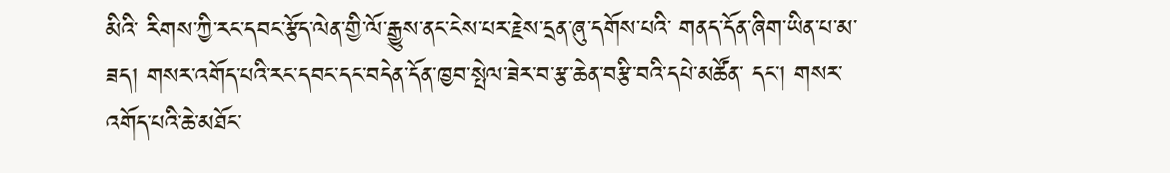མིའི་ རིགས་ཀྱི་རང་དབང་རྩོད་ལེན་གྱི་ལོ་རྒྱུས་ནང་ངེས་པར་རྗེས་དྲན་ཞུ་དགོས་པའི་ གནད་དོན་ཞིག་ཡིན་པ་མ་ཟད། གསར་འགོད་པའི་རང་དབང་དང་བདེན་དོན་ཁྱབ་སྤེལ་ཟེར་བ་རྩ་ཆེན་བརྩི་བའི་དཔེ་མཚོན་ དང་། གསར་འགོད་པའི་ཆེ་མཐོང་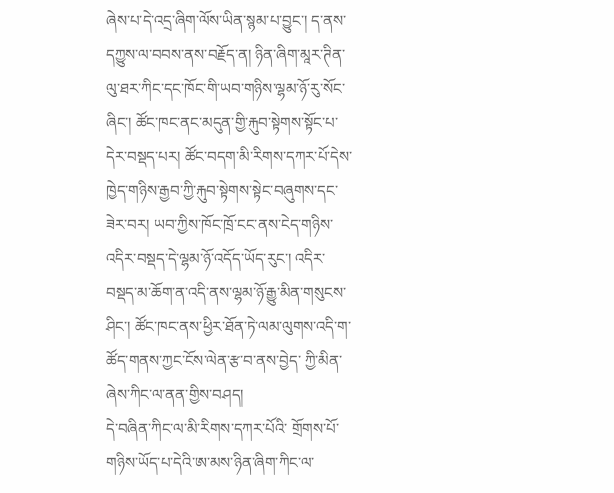ཞེས་པ་དེ་འདྲ་ཞིག་ལོས་ཡིན་སྙམ་པ་བྱུང་། ད་ནས་དཀྱུས་ལ་བབས་ནས་བརྗོད་ན། ཉིན་ཞིག་མཱར་ཊིན་ལུ་ཐར་ཀིང་དང་ཁོང་གི་ཡབ་གཉིས་ལྷམ་ཉོ་རུ་སོང་ཞིང་། ཚོང་ཁང་ནང་མདུན་གྱི་རྐུབ་སྟེགས་སྟོང་པ་དེར་བསྡད་པར། ཚོང་བདག་མི་རིགས་དཀར་པོ་དེས་ཁྱེད་གཉིས་རྒྱབ་ཀྱི་རྐུབ་སྟེགས་སྟེང་བཞུགས་དང་ ཟེར་བར། ཡབ་ཀྱིས་ཁོང་ཁྲོ་ངང་ནས་ངེད་གཉིས་འདིར་བསྡད་དེ་ལྷམ་ཉོ་འདོད་ཡོད་རུང་། འདིར་བསྡད་མ་ཆོག་ན་འདི་ནས་ལྷམ་ཉོ་རྒྱུ་མིན་གསུངས་ཤིང་། ཚོང་ཁང་ནས་ཕྱིར་ཐོན་ཏེ་ལམ་ལུགས་འདི་ག་ཚོད་གནས་ཀྱང་ངོས་ལེན་རྩ་བ་ནས་བྱེད་ ཀྱི་མིན་ཞེས་ཀིང་ལ་ནན་གྱིས་བཤད།
དེ་བཞིན་ཀིང་ལ་མི་རིགས་དཀར་པོའི་ གྲོགས་པོ་གཉིས་ཡོད་པ་དེའི་ཨ་མས་ཉིན་ཞིག་ཀིང་ལ་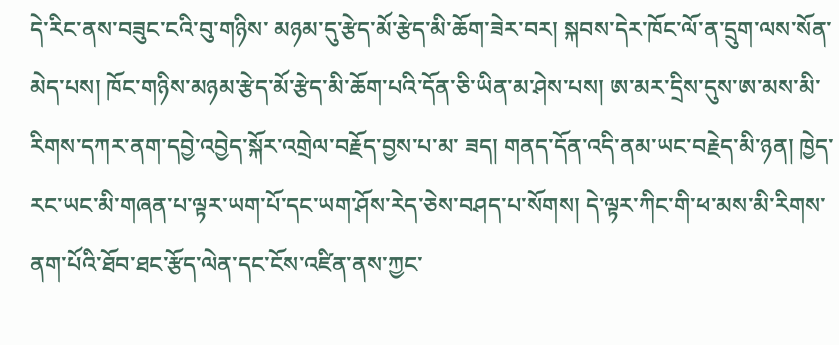དེ་རིང་ནས་བཟུང་ངའི་བུ་གཉིས་ མཉམ་དུ་རྩེད་མོ་རྩེད་མི་ཆོག་ཟེར་བར། སྐབས་དེར་ཁོང་ལོ་ན་དྲུག་ལས་སོན་མེད་པས། ཁོང་གཉིས་མཉམ་རྩེད་མོ་རྩེད་མི་ཆོག་པའི་དོན་ཅི་ཡིན་མ་ཤེས་པས། ཨ་མར་དྲིས་དུས་ཨ་མས་མི་རིགས་དཀར་ནག་དབྱེ་འབྱེད་སྐོར་འགྲེལ་བརྗོད་བྱས་པ་མ་ ཟད། གནད་དོན་འདི་ནམ་ཡང་བརྗེད་མི་ཉན། ཁྱེད་རང་ཡང་མི་གཞན་པ་ལྟར་ཡག་པོ་དང་ཡག་ཤོས་རེད་ཅེས་བཤད་པ་སོགས། དེ་ལྟར་ཀིང་གི་ཕ་མས་མི་རིགས་ནག་པོའི་ཐོབ་ཐང་རྩོད་ལེན་དང་ངོས་འཛིན་ནས་ཀྱང་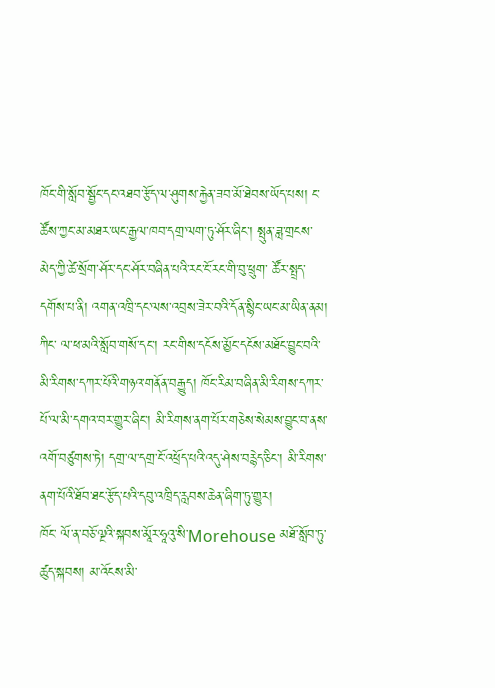ཁོང་གི་སློབ་སྦྱོང་དང་འཐབ་རྩོད་ལ་ཤུགས་རྐྱེན་ཟབ་མོ་ཐེབས་ཡོད་པས། ང་ཚོས་ཀྱང་མ་མཐར་ཡང་རྒྱལ་ཁབ་དགྲ་ལག་ཏུ་ཤོར་ཞིང་། སྤུན་ཟླ་གྲངས་མེད་ཀྱི་ཚེ་སྲོག་ཤོར་དང་ཤོར་བཞིན་པའི་རང་ངོ་རང་གི་བུ་ཕྲུག་ ཚོར་སྤྲད་དགོས་པ་ནི། འགན་འཁྲི་དང་ལས་འབྲས་ཟེར་བའི་དོན་སྙིང་ཡང་མ་ཡིན་ནམ།
ཀིང་ ལ་ཕ་མའི་སློབ་གསོ་དང་། རང་གིས་དངོས་མྱོང་དངོས་མཐོང་བྱུང་བའི་མི་རིགས་དཀར་པོའི་གཉའ་གནོན་བརྒྱུད། ཁོང་རིམ་བཞིན་མི་རིགས་དཀར་པོ་ལ་མི་དགའ་བར་གྱུར་ཞིང་། མི་རིགས་ནག་པོར་གཅེས་སེམས་བྱུང་བ་ནས་འགོ་བཙུགས་ཏེ། དགྲ་ལ་དགྲ་ངོ་འཕྲོད་པའི་འདུ་ཤེས་བརྙེད་ཅིང་། མི་རིགས་ནག་པོའི་ཐོབ་ཐང་རྩོད་པའི་དབུ་འཁྲིད་རླབས་ཆེན་ཞིག་ཏུ་གྱུར།
ཁོང་ ལོ་ན་བཅོ་ལྔའི་སྐབས་མཱོར་ཧཱའུ་སི་Morehouse མཐོ་སློབ་ཏུ་ཚུད་སྐབས། མ་འོངས་མི་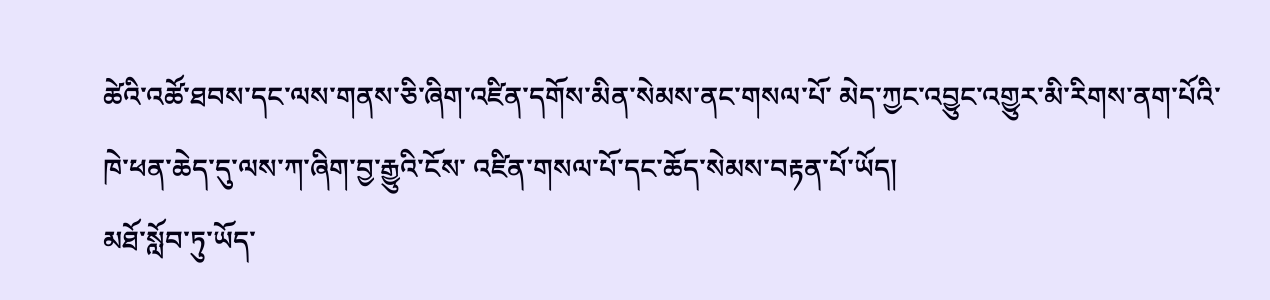ཚེའི་འཚོ་ཐབས་དང་ལས་གནས་ཅི་ཞིག་འཛིན་དགོས་མིན་སེམས་ནང་གསལ་པོ་ མེད་ཀྱང་འབྱུང་འགྱུར་མི་རིགས་ནག་པོའི་ཁེ་ཕན་ཆེད་དུ་ལས་ཀ་ཞིག་བྱ་རྒྱུའི་ངོས་ འཛིན་གསལ་པོ་དང་ཆོད་སེམས་བརྟན་པོ་ཡོད།
མཐོ་སློབ་ཏུ་ཡོད་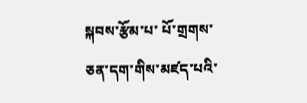སྐབས་རྩོམ་པ་ པོ་གྲགས་ཅན་དག་གིས་མཛད་པའི་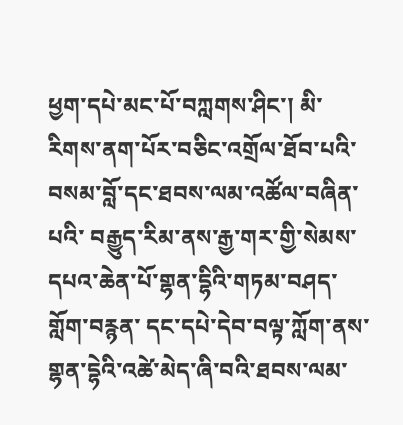ཕྱག་དཔེ་མང་པོ་བཀླགས་ཤིང་། མི་རིགས་ནག་པོར་བཅིང་འགྲོལ་ཐོབ་པའི་བསམ་བློ་དང་ཐབས་ལམ་འཚོལ་བཞིན་པའི་ བརྒྱུད་རིམ་ནས་རྒྱ་གར་གྱི་སེམས་དཔའ་ཆེན་པོ་གྷན་དྷིའི་གཏམ་བཤད་གློག་བརྙན་ དང་དཔེ་དེབ་བལྟ་ཀློག་ནས་གྷན་དྷེའི་འཚེ་མེད་ཞི་བའི་ཐབས་ལམ་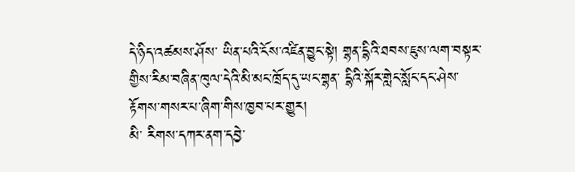དེ་ཉིད་འཚམས་ཤོས་ ཡིན་པའི་ངོས་འཛིན་བྱུང་སྟེ། གྷན་དྷིའི་ཐབས་ཇུས་ལག་བསྟར་གྱིས་རིམ་བཞིན་ཁུལ་དེའི་མི་མང་ཁྲོད་དུ་ཡང་གྷན་ དྷིའི་སྐོར་གླེང་སློང་དང་ཤེས་རྟོགས་གསར་པ་ཞིག་གིས་ཁྱབ་པར་གྱུར།
མི་ རིགས་དཀར་ནག་དབྱེ་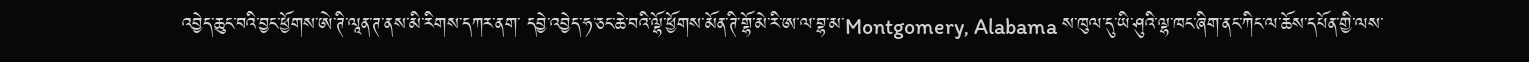འབྱེད་ཆུང་བའི་བྱང་ཕྱོགས་ཨེ་ཊི་ལཱན་ཊ་ནས་མི་རིགས་དཀར་ནག་ དབྱེ་འབྱེད་ཧ་ཅང་ཆེ་བའི་ལྷོ་ཕྱོགས་མོན་ཊི་གྷོ་མེ་རི་ཨ་ལ་བྷ་མ་Montgomery, Alabama ས་ཁུལ་དུ་ཡི་ཤུའི་ལྷ་ཁང་ཞིག་ནང་ཀིང་ལ་ཆོས་དཔོན་གྱི་ལས་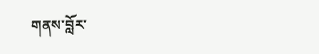གནས་བློར་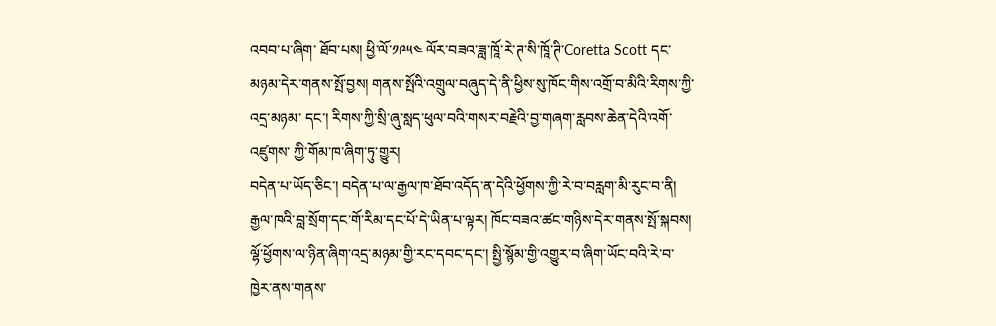འབབ་པ་ཞིག་ ཐོབ་པས། ཕྱི་ལོ་༡༩༥༤ ལོར་བཟའ་ཟླ་ཁཱོ་རེ་ཊ་སི་ཁཱོ་ཊི་Coretta Scott དང་མཉམ་དེར་གནས་སྤོ་བྱས། གནས་སྤོའི་འགྲུལ་བཞུད་དེ་ནི་ཕྱིས་སུ་ཁོང་གིས་འགྲོ་བ་མིའི་རིགས་ཀྱི་འདྲ་མཉམ་ དང་། རིགས་ཀྱི་སྲི་ཞུ་སླད་ཕུལ་བའི་གསར་བརྗེའི་བྱ་གཞག་རླབས་ཆེན་དེའི་འགོ་འཛུགས་ ཀྱི་གོམ་ཁ་ཞིག་ཏུ་གྱུར།
བདེན་པ་ཡོད་ཅིང་། བདེན་པ་ལ་རྒྱལ་ཁ་ཐོབ་འདོད་ན་དེའི་ཕྱོགས་ཀྱི་རེ་བ་བརླག་མི་རུང་བ་ནི། རྒྱལ་ཁའི་བླ་སྲོག་དང་གོ་རིམ་དང་པོ་དེ་ཡིན་པ་ལྟར། ཁོང་བཟའ་ཚང་གཉིས་དེར་གནས་སྤོ་སྐབས། ལྷོ་ཕྱོགས་ལ་ཉིན་ཞིག་འདྲ་མཉམ་གྱི་རང་དབང་དང་། སྤྱི་སྙོམ་གྱི་འགྱུར་བ་ཞིག་ཡོང་བའི་རེ་བ་ཁྱེར་ནས་གནས་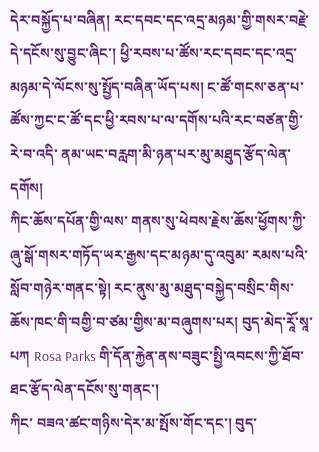དེར་བསྐྱོད་པ་བཞིན། རང་དབང་དང་འདྲ་མཉམ་གྱི་གསར་བརྗེ་དེ་དངོས་སུ་བྱུང་ཞིང་། ཕྱི་རབས་པ་ཚོས་རང་དབང་དང་འདྲ་མཉམ་དེ་ལོངས་སུ་སྤྱོད་བཞིན་ཡོད་པས། ང་ཚོ་གངས་ཅན་པ་ཚོས་ཀྱང་ང་ཚོ་དང་ཕྱི་རབས་པ་ལ་དགོས་པའི་རང་བཙན་གྱི་རེ་བ་འདི་ ནམ་ཡང་བརླག་མི་ཉན་པར་མུ་མཐུད་རྩོད་ལེན་དགོས།
ཀིང་ཆོས་དཔོན་གྱི་ལས་ གནས་སུ་ཕེབས་རྗེས་ཆོས་ཕྱོགས་ཀྱི་ཞུ་སྒོ་གསར་གཏོད་ཡར་རྒྱས་དང་མཉམ་དུ་འབུམ་ རམས་པའི་སློབ་གཉེར་གནང་སྟེ། རང་ནུས་མུ་མཐུད་བསྐྱེད་བསྲིང་གིས་ཆོས་ཁང་གི་བགྱི་བ་ཙམ་གྱིས་མ་བཞུགས་པར། བུད་མེད་རཱོ་སཱ་པཀ Rosa Parks གི་དོན་རྐྱེན་ནས་བཟུང་སྤྱི་འབངས་ཀྱི་ཐོབ་ཐང་རྩོད་ལེན་དངོས་སུ་གནང་།
ཀིང་ བཟའ་ཚང་གཉིས་དེར་མ་སྤོས་གོང་དང་། བུད་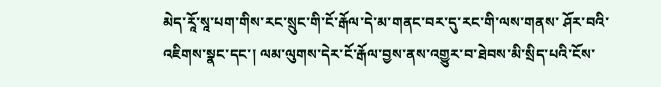མེད་རཱོ་སཱ་པག་གིས་རང་སྲུང་གི་ངོ་རྒོལ་དེ་མ་གནང་བར་དུ་རང་གི་ལས་གནས་ ཤོར་བའི་འཇིགས་སྣང་དང་། ལམ་ལུགས་དེར་ངོ་རྒོལ་བྱས་ནས་འགྱུར་བ་ཐེབས་མི་སྲིད་པའི་ངོས་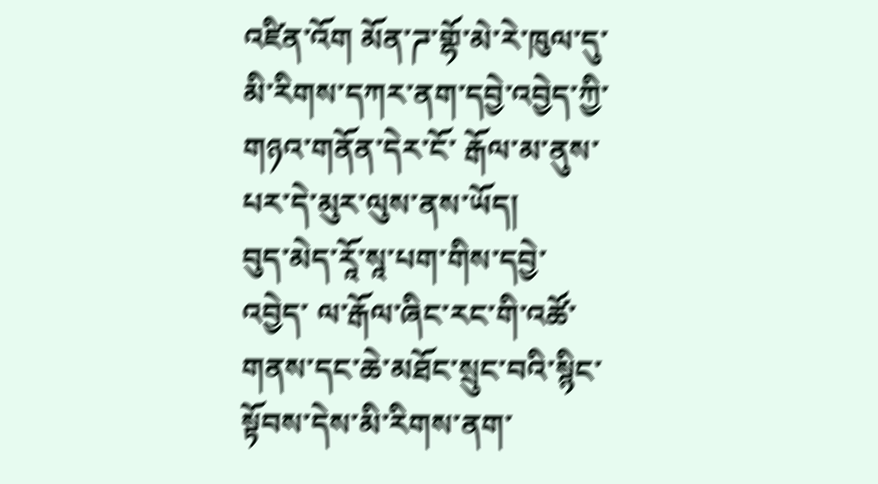འཛིན་འོག མོན་ཌ་གྷོ་མེ་རེ་ཁུལ་དུ་མི་རིགས་དཀར་ནག་དབྱེ་འབྱེད་ཀྱི་གཉའ་གནོན་དེར་ངོ་ རྒོལ་མ་ནུས་པར་དེ་མུར་ལུས་ནས་ཡོད།
བུད་མེད་རཱོ་སཱ་པག་གིས་དབྱེ་འབྱེད་ ལ་རྒོལ་ཞིང་རང་གི་འཚོ་གནས་དང་ཆེ་མཐོང་སྲུང་བའི་སྙིང་སྟོབས་དེས་མི་རིགས་ནག་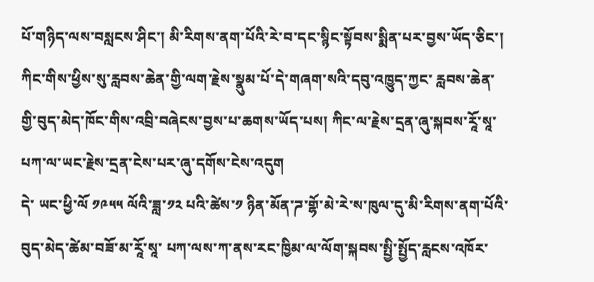པོ་གཉིད་ལས་བསླངས་ཤིང་། མི་རིགས་ནག་པོའི་རེ་བ་དང་སྙིང་སྟོབས་སྨིན་པར་བྱས་ཡོད་ཅིང་། ཀིང་གིས་ཕྱིས་སུ་རླབས་ཆེན་གྱི་ལག་རྗེས་སྣུམ་པོ་དེ་གཞག་སའི་དབུ་འཁྱུད་ཀྱང་ རླབས་ཆེན་གྱི་བུད་མེད་ཁོང་གིས་འབྲི་བཞེངས་བྱས་པ་ཆགས་ཡོད་པས། ཀིང་ལ་རྗེས་དྲན་ཞུ་སྐབས་རཱོ་སཱ་པཀ་ལ་ཡང་རྗེས་དྲན་ངེས་པར་ཞུ་དགོས་ངེས་འདུག
དེ་ ཡང་ཕྱི་ལོ ༡༩༥༥ ལོའི་ཟླ་༡༢ པའི་ཚེས་༡ ཉིན་མོན་ཌ་གྷོ་མེ་རེ་ས་ཁུལ་དུ་མི་རིགས་ནག་པོའི་བུད་མེད་ཚེམ་བཟོ་མ་རཱོ་སཱ་ པཀ་ལས་ཀ་ནས་རང་ཁྱིམ་ལ་ལོག་སྐབས་སྤྱི་སྤྱོད་རླངས་འཁོར་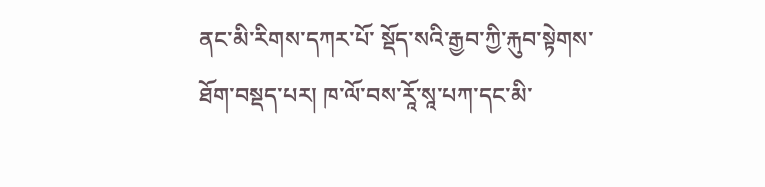ནང་མི་རིགས་དཀར་པོ་ སྡོད་སའི་རྒྱབ་ཀྱི་རྐུབ་སྟེགས་ཐོག་བསྡད་པར། ཁ་ལོ་བས་རཱོ་སཱ་པཀ་དང་མི་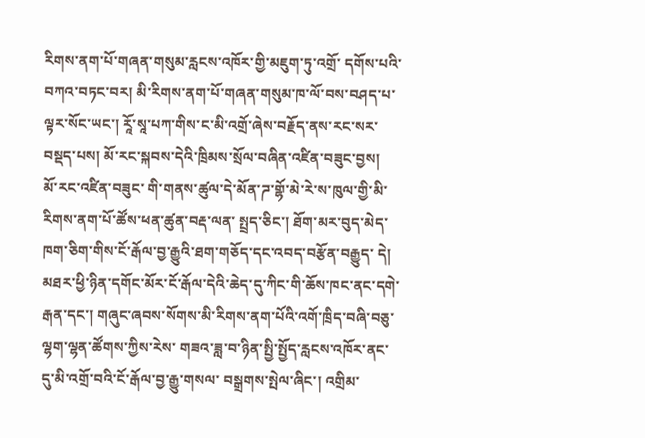རིགས་ནག་པོ་གཞན་གསུམ་རླངས་འཁོར་གྱི་མཇུག་ཏུ་འགྲོ་ དགོས་པའི་བཀའ་བཏང་བར། མི་རིགས་ནག་པོ་གཞན་གསུམ་ཁ་ལོ་བས་བཤད་པ་ལྟར་སོང་ཡང་། རཱོ་སཱ་པཀ་གིས་ང་མི་འགྲོ་ཞེས་བརྗོད་ནས་རང་སར་བསྡད་པས། མོ་རང་སྐབས་དེའི་ཁྲིམས་སྲོལ་བཞིན་འཛིན་བཟུང་བྱས།
མོ་རང་འཛིན་བཟུང་ གི་གནས་ཚུལ་དེ་མོན་ཌ་གྷོ་མེ་རེ་ས་ཁུལ་གྱི་མི་རིགས་ནག་པོ་ཚོས་ཕན་ཚུན་བརྡ་ལན་ སྤྲད་ཅིང་། ཐོག་མར་བུད་མེད་ཁག་ཅིག་གིས་ངོ་རྒོལ་བྱ་རྒྱུའི་ཐག་གཅོད་དང་འབད་བརྩོན་བརྒྱུད་ དེ། མཐར་ཕྱི་ཉིན་དགོང་མོར་ངོ་རྒོལ་དེའི་ཆེད་དུ་ཀིང་གི་ཆོས་ཁང་ནང་དགེ་རྒན་དང་། གཞུང་ཞབས་སོགས་མི་རིགས་ནག་པོའི་འགོ་ཁྲིད་བཞི་བཅུ་ལྷག་ལྷན་ཚོགས་ཀྱིས་རེས་ གཟའ་ཟླ་བ་ཉིན་སྤྱི་སྤྱོད་རླངས་འཁོར་ནང་དུ་མི་འགྲོ་བའི་ངོ་རྒོལ་བྱ་རྒྱུ་གསལ་ བསྒྲགས་སྤེལ་ཞིང་། འགྲིམ་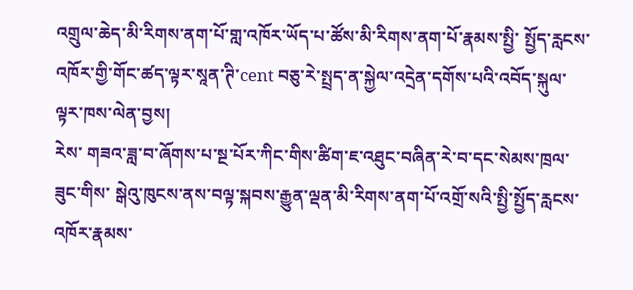འགྲུལ་ཆེད་མི་རིགས་ནག་པོ་གླ་འཁོར་ཡོད་པ་ཚོས་མི་རིགས་ནག་པོ་རྣམས་སྤྱི་ སྤྱོད་རླངས་འཁོར་གྱི་གོང་ཚད་ལྟར་སཱན་ཊི་cent བཅུ་རེ་སྤྲད་ན་སྐྱེལ་འདྲེན་དགོས་པའི་འབོད་སྐུལ་ལྟར་ཁས་ལེན་བྱས།
རེས་ གཟའ་ཟླ་བ་ཞོགས་པ་སྔ་པོར་ཀིང་གིས་ཚིག་ཇ་འཐུང་བཞིན་རེ་བ་དང་སེམས་ཁྲལ་ཟུང་གིས་ སྒེའུ་ཁུངས་ནས་བལྟ་སྐབས་རྒྱུན་ལྡན་མི་རིགས་ནག་པོ་འགྲོ་སའི་སྤྱི་སྤྱོད་རླངས་ འཁོར་རྣམས་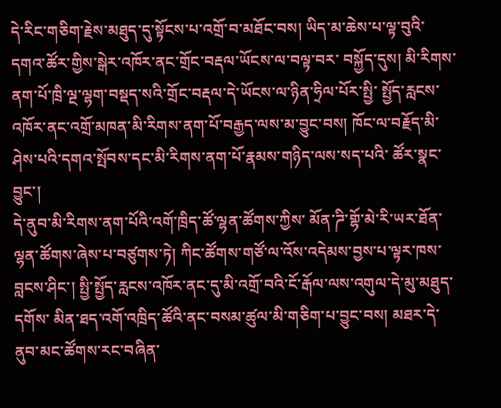དེ་རིང་གཅིག་རྗེས་མཐུད་དུ་སྟོངས་པ་འགྲོ་བ་མཐོང་བས། ཡིད་མ་ཆེས་པ་ལྟ་བུའི་དགའ་ཚོར་གྱིས་སྒེར་འཁོར་ནང་གྲོང་བརྡལ་ཡོངས་ལ་བལྟ་བར་ བསྐྱོད་དུས། མི་རིགས་ནག་པོ་ཁྲི་ལྔ་ལྷག་བསྡད་སའི་གྲོང་བརྡལ་དེ་ཡོངས་ལ་ཉིན་ཧྲིལ་པོར་སྤྱི་ སྤྱོད་རླངས་འཁོར་ནང་འགྲོ་མཁན་མི་རིགས་ནག་པོ་བརྒྱད་ལས་མ་བྱུང་བས། ཁོང་ལ་བརྗོད་མི་ཤེས་པའི་དགའ་སྤོབས་དང་མི་རིགས་ནག་པོ་རྣམས་གཉིད་ལས་སད་པའི་ ཚོར་སྣང་བྱུང་།
དེ་ནུབ་མི་རིགས་ནག་པོའི་འགོ་ཁྲིད་ཚོ་ལྷན་ཚོགས་ཀྱིས་ མོན་ཌི་གྷོ་མེ་རི་ཡར་ཐོན་ལྷན་ཚོགས་ཞེས་པ་བཙུགས་ཏེ། ཀིང་ཚོགས་གཙོ་ལ་འོས་འདེམས་བྱས་པ་ལྟར་ཁས་བླངས་ཤིང་། སྤྱི་སྤྱོད་རླངས་འཁོར་ནང་དུ་མི་འགྲོ་བའི་ངོ་རྒོལ་ལས་འགུལ་དེ་མུ་མཐུད་དགོས་ མིན་ཐད་འགོ་འཁྲིད་ཚོའི་ནང་བསམ་ཚུལ་མི་གཅིག་པ་བྱུང་བས། མཐར་དེ་ནུབ་མང་ཚོགས་རང་བཞིན་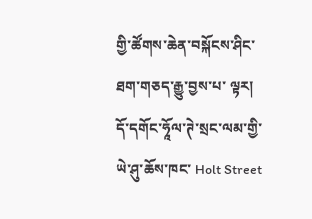གྱི་ཚོགས་ཆེན་བསྐོངས་ཤིང་ཐག་གཅད་རྒྱུ་བྱས་པ་ ལྟར། དོ་དགོང་ཧཱོལ་ཊེ་སྲང་ལམ་གྱི་ཡེ་ཤུ་ཆོས་ཁང་ Holt Street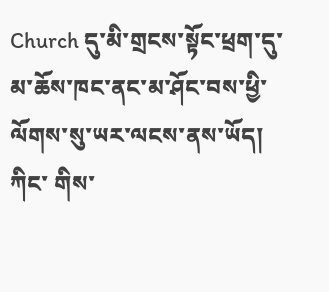Church དུ་མི་གྲངས་སྟོང་ཕྲག་དུ་མ་ཆོས་ཁང་ནང་མ་ཤོང་བས་ཕྱི་ལོགས་སུ་ཡར་ལངས་ནས་ཡོད།
ཀིང་ གིས་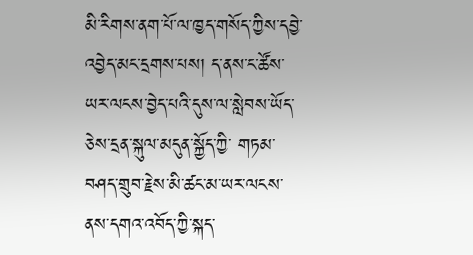མི་རིགས་ནག་པོ་ལ་ཁྱད་གསོད་ཀྱིས་དབྱེ་འབྱེད་མང་དྲགས་པས། ད་ནས་ང་ཚོས་ཡར་ལངས་བྱེད་པའི་དུས་ལ་སླེབས་ཡོད་ཅེས་དྲན་སྐུལ་མདུན་སྐྱོད་ཀྱི་ གཏམ་བཤད་གྲུབ་རྗེས་མི་ཚང་མ་ཡར་ལངས་ནས་དགའ་འབོད་ཀྱི་སྐད་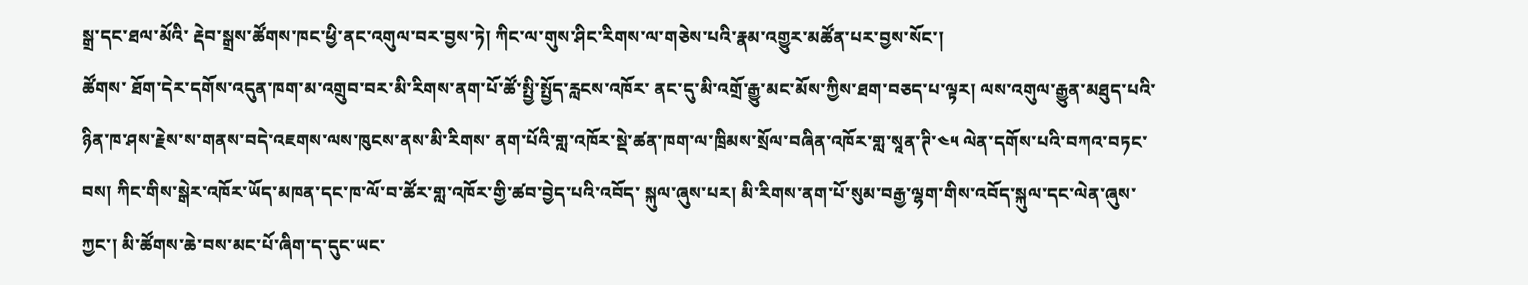སྒྲ་དང་ཐལ་མོའི་ རྡེབ་སྒྲས་ཚོགས་ཁང་ཕྱི་ནང་འགུལ་བར་བྱས་ཏེ། ཀིང་ལ་གུས་ཤིང་རིགས་ལ་གཅེས་པའི་རྣམ་འགྱུར་མཚོན་པར་བྱས་སོང་།
ཚོགས་ ཐོག་དེར་དགོས་འདུན་ཁག་མ་འགྲུབ་བར་མི་རིགས་ནག་པོ་ཚོ་སྤྱི་སྤྱོད་རླངས་འཁོར་ ནང་དུ་མི་འགྲོ་རྒྱུ་མང་མོས་ཀྱིས་ཐག་བཅད་པ་ལྟར། ལས་འགུལ་རྒྱུན་མཐུད་པའི་ཉིན་ཁ་ཤས་རྗེས་ས་གནས་བདེ་འཇགས་ལས་ཁུངས་ནས་མི་རིགས་ ནག་པོའི་གླ་འཁོར་སྡེ་ཚན་ཁག་ལ་ཁྲིམས་སྲོལ་བཞིན་འཁོར་གླ་སཱན་ཊི་༤༥ ལེན་དགོས་པའི་བཀའ་བཏང་བས། ཀིང་གིས་སྒེར་འཁོར་ཡོད་མཁན་དང་ཁ་ལོ་བ་ཚོར་གླ་འཁོར་གྱི་ཚབ་བྱེད་པའི་འབོད་ སྐུལ་ཞུས་པར། མི་རིགས་ནག་པོ་སུམ་བརྒྱ་ལྷག་གིས་འབོད་སྐུལ་དང་ལེན་ཞུས་ཀྱང་། མི་ཚོགས་ཆེ་བས་མང་པོ་ཞིག་ད་དུང་ཡང་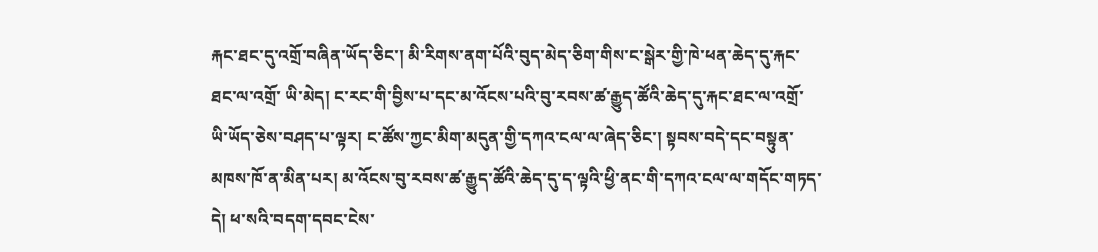རྐང་ཐང་དུ་འགྲོ་བཞིན་ཡོད་ཅིང་། མི་རིགས་ནག་པོའི་བུད་མེད་ཅིག་གིས་ང་སྒེར་གྱི་ཁེ་ཕན་ཆེད་དུ་རྐང་ཐང་ལ་འགྲོ་ ཡི་མེད། ང་རང་གི་བྱིས་པ་དང་མ་འོངས་པའི་བུ་རབས་ཚ་རྒྱུད་ཚོའི་ཆེད་དུ་རྐང་ཐང་ལ་འགྲོ་ ཡི་ཡོད་ཅེས་བཤད་པ་ལྟར། ང་ཚོས་ཀྱང་མིག་མདུན་གྱི་དཀའ་ངལ་ལ་ཞེད་ཅིང་། སྟབས་བདེ་དང་བསྟུན་མཁས་ཁོ་ན་མིན་པར། མ་འོངས་བུ་རབས་ཚ་རྒྱུད་ཚོའི་ཆེད་དུ་ད་ལྟའི་ཕྱི་ནང་གི་དཀའ་ངལ་ལ་གདོང་གཏད་དེ། ཕ་སའི་བདག་དབང་ངེས་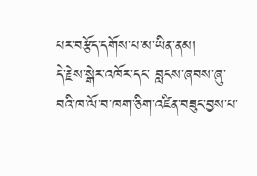པར་བརྩོད་དགོས་པ་མ་ཡིན་ནམ།
དེ་རྗེས་སྒེར་འཁོར་དང་ བླངས་ཞབས་ཞུ་བའི་ཁ་ལོ་བ་ཁག་ཅིག་འཛིན་བཟུང་བྱས་པ་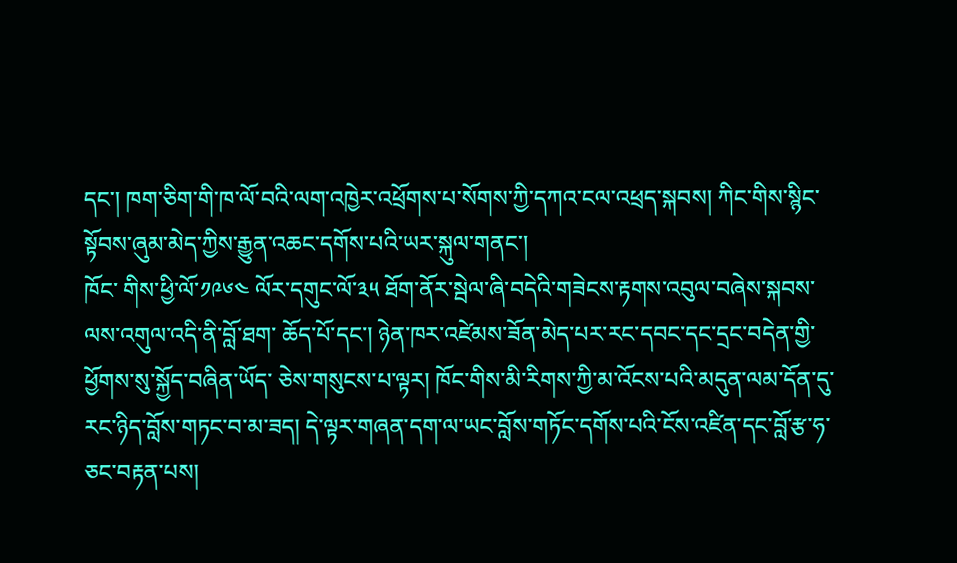དང་། ཁག་ཅིག་གི་ཁ་ལོ་བའི་ལག་འཁྱེར་འཕྲོགས་པ་སོགས་ཀྱི་དཀའ་ངལ་འཕྲད་སྐབས། ཀིང་གིས་སྙིང་སྟོབས་ཞུམ་མེད་ཀྱིས་རྒྱུན་འཆང་དགོས་པའི་ཡར་སྐུལ་གནང་།
ཁོང་ གིས་ཕྱི་ལོ་༡༩༦༤ ལོར་དགུང་ལོ་༣༥ ཐོག་ནོར་སྦེལ་ཞི་བདེའི་གཟེངས་རྟགས་འབུལ་བཞེས་སྐབས་ལས་འགུལ་འདི་ནི་བློ་ཐག་ ཆོད་པོ་དང་། ཉེན་ཁར་འཛེམས་ཟོན་མེད་པར་རང་དབང་དང་དྲང་བདེན་གྱི་ཕྱོགས་སུ་སྐྱོད་བཞིན་ཡོད་ ཅེས་གསུངས་པ་ལྟར། ཁོང་གིས་མི་རིགས་ཀྱི་མ་འོངས་པའི་མདུན་ལམ་དོན་དུ་རང་ཉིད་བློས་གཏང་བ་མ་ཟད། དེ་ལྟར་གཞན་དག་ལ་ཡང་བློས་གཏོང་དགོས་པའི་ངོས་འཛིན་དང་བློ་རྩ་ཧ་ཅང་བརྟན་པས།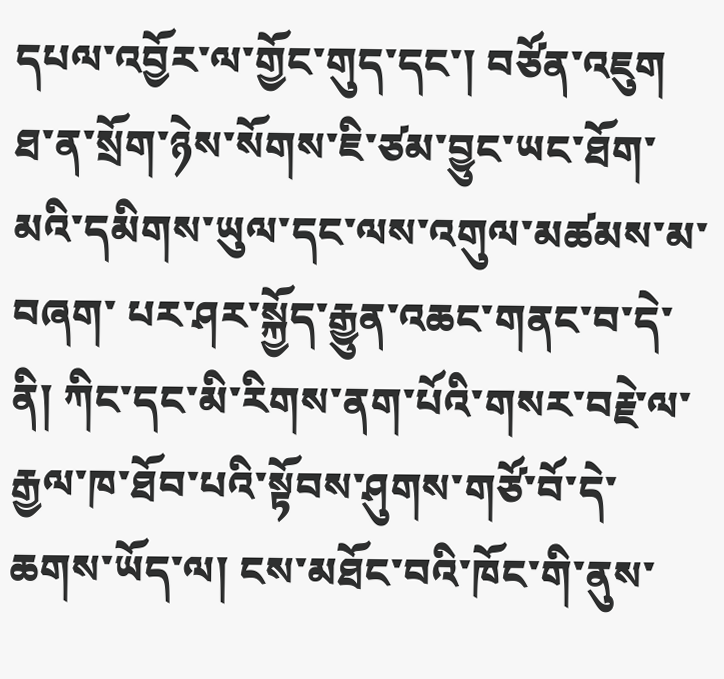དཔལ་འབྱོར་ལ་གྱོང་གུད་དང་། བཙོན་འཇུག ཐ་ན་སྲོག་ཉེས་སོགས་ཇི་ཙམ་བྱུང་ཡང་ཐོག་མའི་དམིགས་ཡུལ་དང་ལས་འགུལ་མཚམས་མ་བཞག་ པར་ཤར་སྐྱོད་རྒྱུན་འཆང་གནང་བ་དེ་ནི། ཀིང་དང་མི་རིགས་ནག་པོའི་གསར་བརྗེ་ལ་རྒྱལ་ཁ་ཐོབ་པའི་སྟོབས་ཤུགས་གཙོ་བོ་དེ་ ཆགས་ཡོད་ལ། ངས་མཐོང་བའི་ཁོང་གི་ནུས་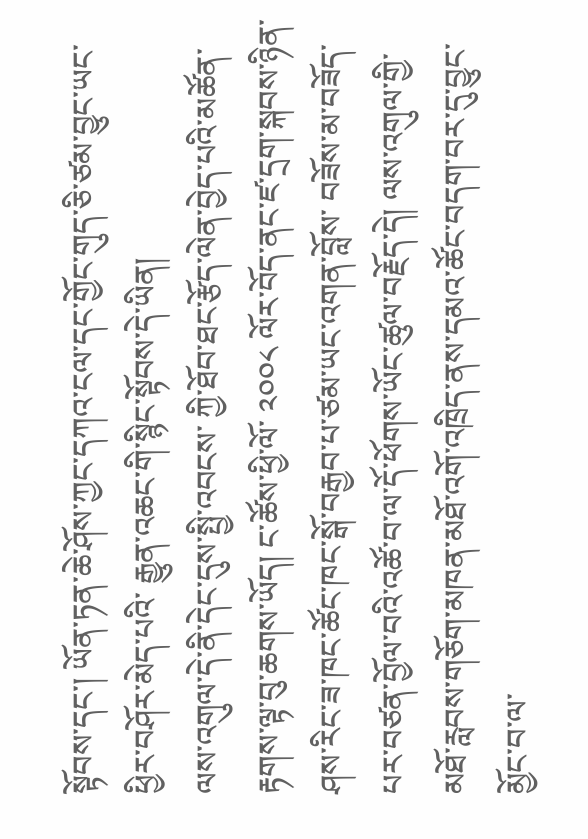སྟོབས་དང་། ཡོན་ཏན་ཆེ་ཤོས་ཀྱང་དཀའ་ངལ་དང་གྱོང་གུད་ཅི་ཙམ་བྱུང་ཡང་ཕྱིར་བཤོར་མེད་པའི་ རྒྱུན་འཆང་གི་སྙིང་སྟོབས་དེ་ཡིན།
ལས་འགུལ་དེ་ནི་དེང་དུས་སྤྱི་འབངས་ ཀྱི་ཐོབ་ཐང་རྩོད་ལེན་བྱེད་པའི་མཚོན་རྟགས་ལྟ་བུ་ཆགས་ཡོད། ང་ཚོས་ཕྱི་ལོ་ ༢༠༠༨ ལོར་བོད་ནང་ཛ་དྲག་སྐབས་ཉིན་ཤས་རིང་ཟ་ཁང་ཚོང་ཁང་སྒོ་བརྒྱབ་པ་ཙམ་ཡང་འགན་བློས་ བཟོས་མ་བཟོད་པར་བཙན་བྱོལ་བའི་འཚོ་བ་ལ་དོ་ཕོགས་ཡོང་ཚུལ་བརྗོད་དེ། ལས་འགུལ་གྱི་མཐོ་རླབས་གཅོག་མཁན་མཐོ་འགོ་འཁྲིད་ནས་དམའ་ཚོང་བདག་བར་དུ་བྱུང་ མྱོང་བ་ལ་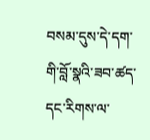བསམ་དུས་དེ་དག་གི་བློ་སྣའི་ཟབ་ཚད་དང་རིགས་ལ་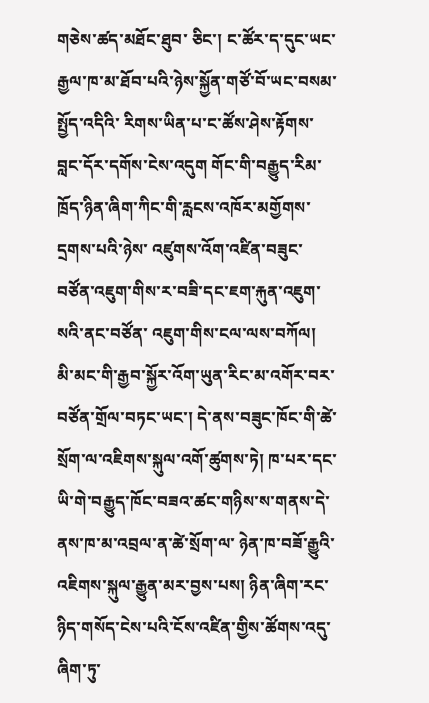གཅེས་ཚད་མཐོང་ཐུབ་ ཅིང་། ང་ཚོར་ད་དུང་ཡང་རྒྱལ་ཁ་མ་ཐོབ་པའི་ཉེས་སྐྱོན་གཙོ་བོ་ཡང་བསམ་སྤྱོད་འདིའི་ རིགས་ཡིན་པ་ང་ཚོས་ཤེས་རྟོགས་བླང་དོར་དགོས་ངེས་འདུག གོང་གི་བརྒྱུད་རིམ་ཁྲོད་ཉིན་ཞིག་ཀིང་གི་རླངས་འཁོར་མགྱོགས་དྲགས་པའི་ཉེས་ འཛུགས་འོག་འཛིན་བཟུང་བཙོན་འཇུག་གིས་ར་བཟི་དང་ཇག་རྐུན་འཇུག་སའི་ནང་བཙོན་ འཇུག་གིས་ངལ་ལས་བཀོལ།
མི་མང་གི་རྒྱབ་སྐྱོར་འོག་ཡུན་རིང་མ་འགོར་བར་ བཙོན་གྲོལ་བཏང་ཡང་། དེ་ནས་བཟུང་ཁོང་གི་ཚེ་སྲོག་ལ་འཇིགས་སྐུལ་འགོ་ཚུགས་ཏེ། ཁ་པར་དང་ཡི་གེ་བརྒྱུད་ཁོང་བཟའ་ཚང་གཉིས་ས་གནས་དེ་ནས་ཁ་མ་འབྲལ་ན་ཚེ་སྲོག་ལ་ ཉེན་ཁ་བཟོ་རྒྱུའི་འཇིགས་སྐུལ་རྒྱུན་མར་བྱས་པས། ཉིན་ཞིག་རང་ཉིད་གསོད་ངེས་པའི་ངོས་འཛིན་གྱིས་ཚོགས་འདུ་ཞིག་ཏུ་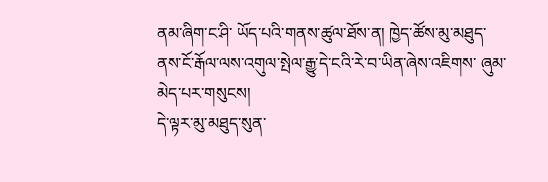ནམ་ཞིག་ང་ཤི་ ཡོད་པའི་གནས་ཚུལ་ཐོས་ན། ཁྱེད་ཚོས་མུ་མཐུད་ནས་ངོ་རྒོལ་ལས་འགུལ་སྤེལ་རྒྱུ་དེ་ངའི་རེ་བ་ཡིན་ཞེས་འཇིགས་ ཞུམ་མེད་པར་གསུངས།
དེ་ལྟར་མུ་མཐུད་སུན་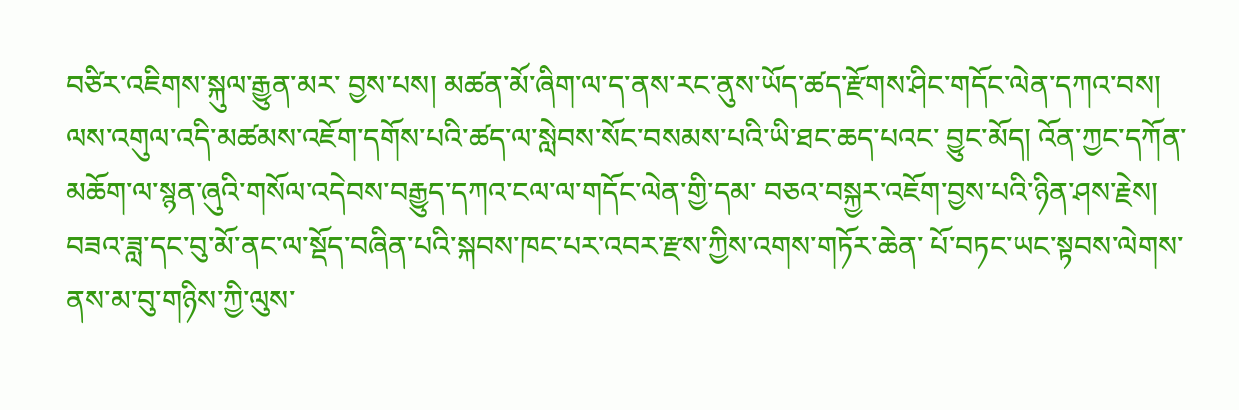བཙིར་འཇིགས་སྐུལ་རྒྱུན་མར་ བྱས་པས། མཚན་མོ་ཞིག་ལ་ད་ནས་རང་ནུས་ཡོད་ཚད་རྫོགས་ཤིང་གདོང་ལེན་དཀའ་བས། ལས་འགུལ་འདི་མཚམས་འཇོག་དགོས་པའི་ཚད་ལ་སླེབས་སོང་བསམས་པའི་ཡི་ཐང་ཆད་པའང་ བྱུང་མོད། འོན་ཀྱང་དཀོན་མཆོག་ལ་སྙན་ཞུའི་གསོལ་འདེབས་བརྒྱུད་དཀའ་ངལ་ལ་གདོང་ལེན་གྱི་དམ་ བཅའ་བསྐྱར་འཇོག་བྱས་པའི་ཉིན་ཤས་རྗེས། བཟའ་ཟླ་དང་བུ་མོ་ནང་ལ་སྡོད་བཞིན་པའི་སྐབས་ཁང་པར་འབར་རྫས་ཀྱིས་འགས་གཏོར་ཆེན་ པོ་བཏང་ཡང་སྟབས་ལེགས་ནས་མ་བུ་གཉིས་ཀྱི་ལུས་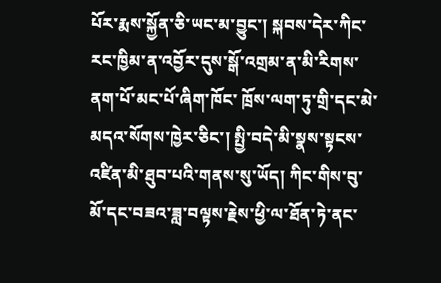པོར་རྨས་སྐྱོན་ཅི་ཡང་མ་བྱུང་། སྐབས་དེར་ཀིང་རང་ཁྱིམ་ན་འབྱོར་དུས་སྒོ་འགྲམ་ན་མི་རིགས་ནག་པོ་མང་པོ་ཞིག་ཁོང་ ཁྲོས་ལག་ཏུ་གྲི་དང་མེ་མདའ་སོགས་ཁྱེར་ཅིང་། སྤྱི་བདེ་མི་སྣས་སྟངས་འཛིན་མི་ཐུབ་པའི་གནས་སུ་ཡོད། ཀིང་གིས་བུ་མོ་དང་བཟའ་ཟླ་བལྟས་རྗེས་ཕྱི་ལ་ཐོན་ཏེ་ནང་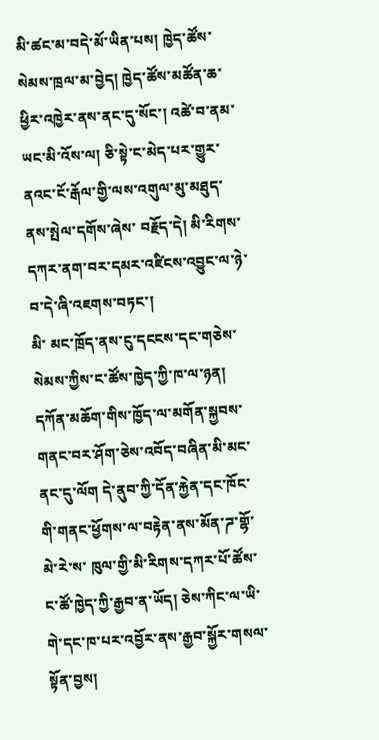མི་ཚང་མ་བདེ་མོ་ཡིན་པས། ཁྱེད་ཚོས་སེམས་ཁྲལ་མ་བྱེད། ཁྱེད་ཚོས་མཚོན་ཆ་ཕྱིར་འཁྱེར་ནས་ནང་དུ་སོང་། འཚེ་བ་ནམ་ཡང་མི་འོས་ལ། ཅི་སྟེ་ང་མེད་པར་གྱུར་ནའང་ངོ་རྒོལ་གྱི་ལས་འགུལ་མུ་མཐུད་ནས་སྤེལ་དགོས་ཞེས་ བརྗོད་དེ། མི་རིགས་དཀར་ནག་བར་དམར་འཛིངས་འབྱུང་ལ་ཉེ་བ་དེ་ཞི་འཇགས་བཏང་།
མི་ མང་ཁྲོད་ནས་ངུ་དངངས་དང་གཅེས་སེམས་ཀྱིས་ང་ཚོས་ཁྱེད་ཀྱི་ཁ་ལ་ཉན། དཀོན་མཆོག་གིས་ཁྱོད་ལ་མགོན་སྐྱབས་གནང་བར་ཤོག་ཅེས་འབོད་བཞིན་མི་མང་ནང་དུ་ལོག དེ་ནུབ་ཀྱི་དོན་རྐྱེན་དང་ཁོང་གི་གནང་ཕྱོགས་ལ་བརྟེན་ནས་མོན་ཌ་གྷོ་མེ་རེ་ས་ ཁུལ་གྱི་མི་རིགས་དཀར་པོ་ཚོས་ང་ཚོ་ཁྱེད་ཀྱི་རྒྱབ་ན་ཡོད། ཅེས་ཀིང་ལ་ཡི་གེ་དང་ཁ་པར་འབྱོར་ནས་རྒྱབ་སྐྱོར་གསལ་སྟོན་བྱས།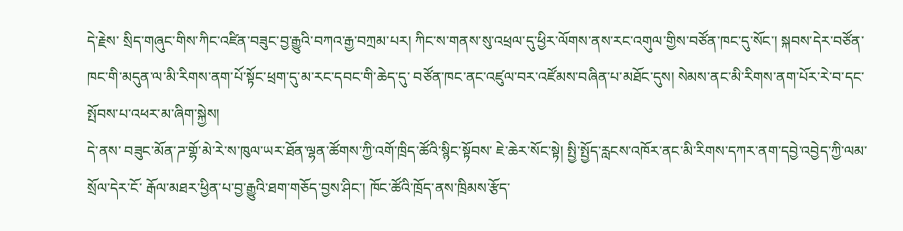དེ་རྗེས་ སྲིད་གཞུང་གིས་ཀིང་འཛིན་བཟུང་བྱ་རྒྱུའི་བཀའ་རྒྱ་བཀྲམ་པར། ཀིང་ས་གནས་སུ་འཕྲལ་དུ་ཕྱིར་ལོགས་ནས་རང་འགུལ་གྱིས་བཙོན་ཁང་དུ་སོང་། སྐབས་དེར་བཙོན་ཁང་གི་མདུན་ལ་མི་རིགས་ནག་པོ་སྟོང་ཕྲག་དུ་མ་རང་དབང་གི་ཆེད་དུ་ བཙོན་ཁང་ནང་འཛུལ་བར་འཛོམས་བཞིན་པ་མཐོང་དུས། སེམས་ནང་མི་རིགས་ནག་པོར་རེ་བ་དང་སྤོབས་པ་འཕར་མ་ཞིག་སྐྱེས།
དེ་ནས་ བཟུང་མོན་ཌ་གྷོ་མེ་རེ་ས་ཁུལ་ཡར་ཐོན་ལྷན་ཚོགས་ཀྱི་འགོ་ཁྲིད་ཚོའི་སྙིང་སྟོབས་ ཇེ་ཆེར་སོང་སྟེ། སྤྱི་སྤྱོད་རླངས་འཁོར་ནང་མི་རིགས་དཀར་ནག་དབྱེ་འབྱེད་ཀྱི་ལམ་སྲོལ་དེར་ངོ་ རྒོལ་མཐར་ཕྱིན་པ་བྱ་རྒྱུའི་ཐག་གཅོད་བྱས་ཤིང་། ཁོང་ཚོའི་ཁྲོད་ནས་ཁྲིམས་རྩོད་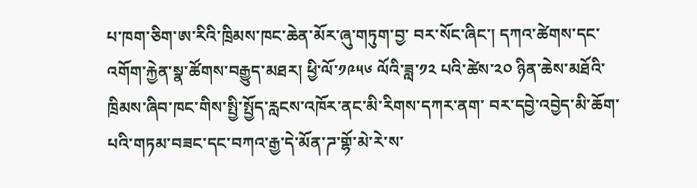པ་ཁག་ཅིག་ཨ་རིའི་ཁྲིམས་ཁང་ཆེན་མོར་ཞུ་གཏུག་བྱ་ བར་སོང་ཞིང་། དཀའ་ཚེགས་དང་འགོག་རྐྱེན་སྣ་ཚོགས་བརྒྱུད་མཐར། ཕྱི་ལོ་༡༩༥༦ ལོའི་ཟླ་༡༢ པའི་ཚེས་༢༠ ཉིན་ཆེས་མཐོའི་ཁྲིམས་ཞིབ་ཁང་གིས་སྤྱི་སྤྱོད་རླངས་འཁོར་ནང་མི་རིགས་དཀར་ནག་ བར་དབྱེ་འབྱེད་མི་ཆོག་པའི་གཏམ་བཟང་དང་བཀའ་རྒྱ་དེ་མོན་ཌ་གྷོ་མེ་རེ་ས་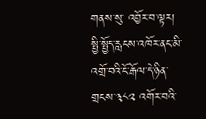གནས་སུ་ འབྱོར་བ་ལྟར། སྤྱི་སྤྱོད་རླངས་འཁོར་ནང་མི་འགྲོ་བའི་ངོ་རྒོལ་དེ་ཉིན་གྲངས་༣༨༢ འགོར་བའི་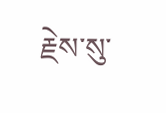རྗེས་སུ་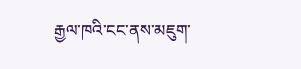རྒྱལ་ཁའི་ངང་ནས་མཇུག་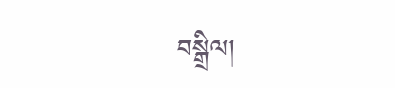བསྒྲིལ།